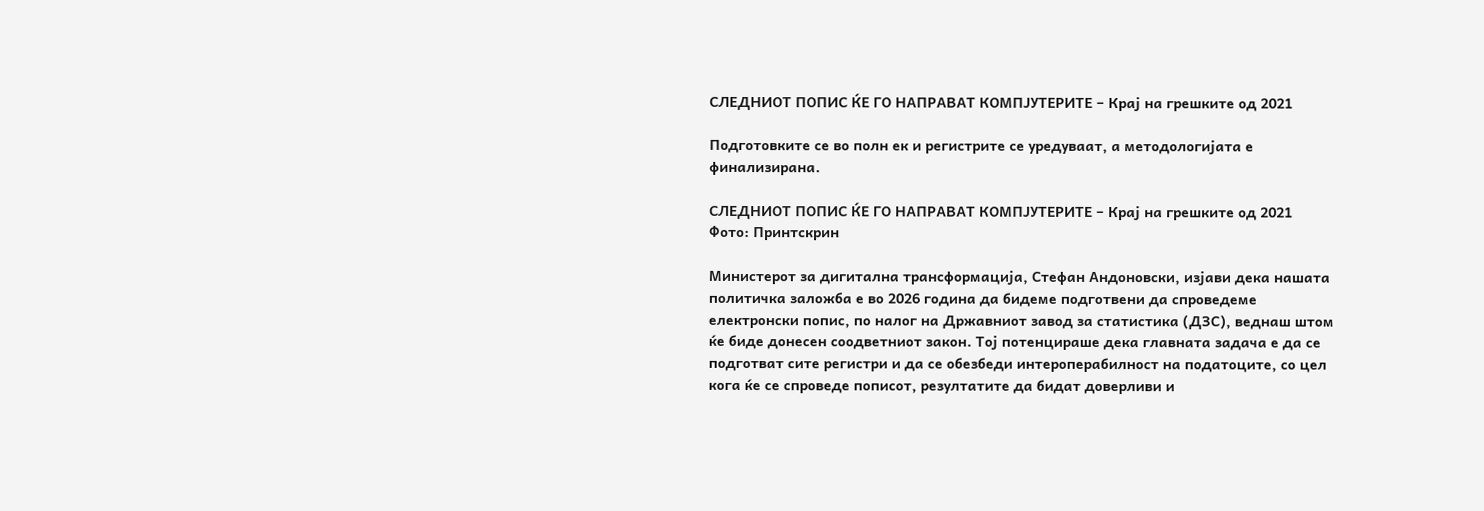СЛЕДНИОТ ПОПИС ЌЕ ГО НАПРАВАТ КОМПЈУТЕРИТЕ – Крај на грешките од 2021

Подготовките се во полн ек и регистрите се уредуваат, а методологијата е финализирана.

СЛЕДНИОТ ПОПИС ЌЕ ГО НАПРАВАТ КОМПЈУТЕРИТЕ – Крај на грешките од 2021
Фото: Принтскрин

Министерот за дигитална трансформација, Стефан Андоновски, изјави дека нашата политичка заложба е во 2026 година да бидеме подготвени да спроведеме електронски попис, по налог на Државниот завод за статистика (ДЗС), веднаш штом ќе биде донесен соодветниот закон. Тој потенцираше дека главната задача е да се подготват сите регистри и да се обезбеди интероперабилност на податоците, со цел кога ќе се спроведе пописот, резултатите да бидат доверливи и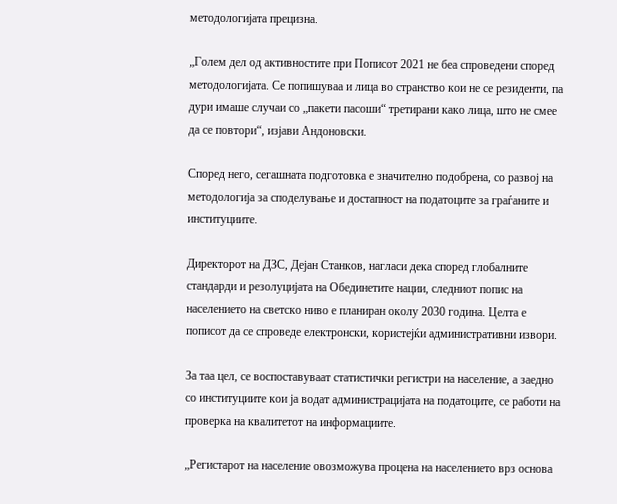методологијата прецизна.

„Голем дел од активностите при Пописот 2021 не беа спроведени според методологијата. Се попишуваа и лица во странство кои не се резиденти, па дури имаше случаи со „пакети пасоши“ третирани како лица, што не смее да се повтори“, изјави Андоновски.

Според него, сегашната подготовка е значително подобрена, со развој на методологија за споделување и достапност на податоците за граѓаните и институциите.

Директорот на ДЗС, Дејан Станков, нагласи дека според глобалните стандарди и резолуцијата на Обединетите нации, следниот попис на населението на светско ниво е планиран околу 2030 година. Целта е пописот да се спроведе електронски, користејќи административни извори.

За таа цел, се воспоставуваат статистички регистри на население, а заедно со институциите кои ја водат администрацијата на податоците, се работи на проверка на квалитетот на информациите.

„Регистарот на население овозможува процена на населението врз основа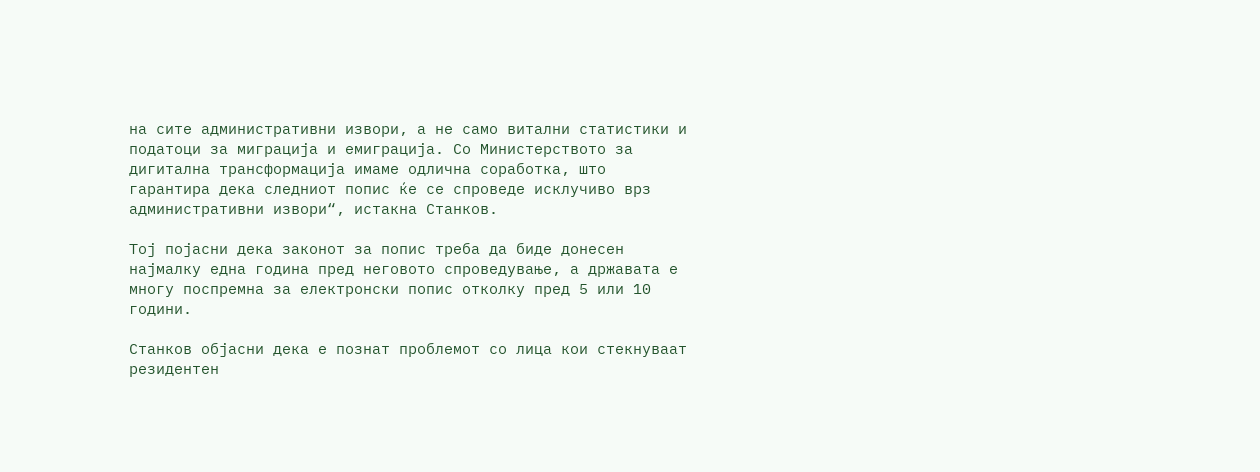на сите административни извори, а не само витални статистики и податоци за миграција и емиграција. Со Министерството за дигитална трансформација имаме одлична соработка, што гарантира дека следниот попис ќе се спроведе исклучиво врз административни извори“, истакна Станков.

Тој појасни дека законот за попис треба да биде донесен најмалку една година пред неговото спроведување, а државата е многу поспремна за електронски попис отколку пред 5 или 10 години.

Станков објасни дека е познат проблемот со лица кои стекнуваат резидентен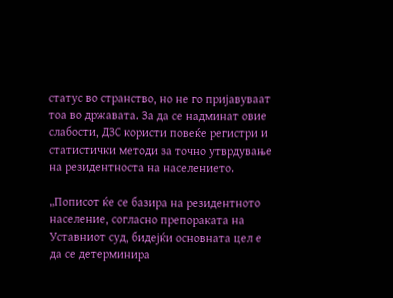статус во странство, но не го пријавуваат тоа во државата. За да се надминат овие слабости, ДЗС користи повеќе регистри и статистички методи за точно утврдување на резидентноста на населението.

„Пописот ќе се базира на резидентното население, согласно препораката на Уставниот суд, бидејќи основната цел е да се детерминира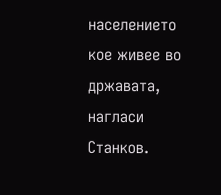населението кое живее во државата, нагласи Станков.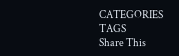CATEGORIES
TAGS
Share This